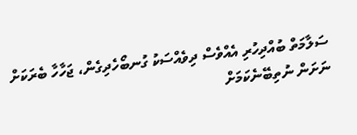ސަލާމަތް ބުއްދިހުރި އެއްވެސް ދިވެއްސަކު ގުނބޯހެދިގެން، ޖަހާހާ ބެރަކަށް ނަށަން ނުތިބޭނެކަމަށް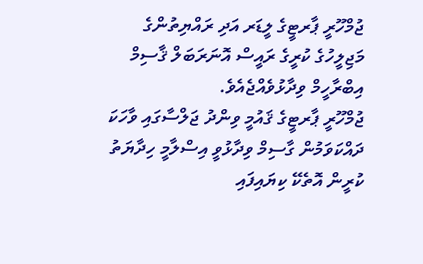ޖުމްހޫރީ ޕާރޓީގެ ލީޑަރ އަދި ރައްޔިތުންގެ މަޖިލީހުގެ ކުރީގެ ރައީސް އޮނަރަބަލް ޤާސިމް އިބްރާހީމް ވިދާޅުވެއްޖެއެވެ.
ޖުމްހޫރީ ޕާރޓީގެ ޤައުމީ ވިންދު ޖަލްސާގައި ވާހަކަ ދައްކަވަމުން ގާސިމް ވިދާޅުވީ އިސްލާމީ ހިދާޔަތު ކުރީން އޮތެކޭ ކިޔައިފައި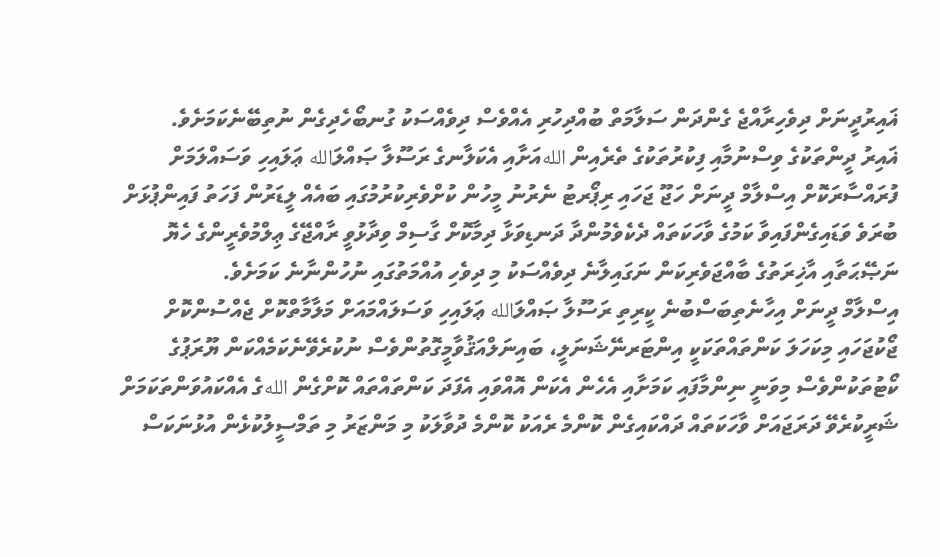ޣައިރުދީނަށް ދިވެހިރާއްޖެ ގެންދަން ސަލާމަތް ބުއްދިހުރި އެއްވެސް ދިވެއްސަކު ގުނބޯހެދިގެން ނުތިބޭނެކަމަށެވެ.
ޣައިރު ދީންތަކުގެ ވިސްނުމާއި ފިކުރުތަކުގެ ތެރެއިން اللهއަށާއި އެކަލާނގެ ރަސޫލާ ޞައްލަالله ޢަލައިހި ވަސައްލަމަށް ފުރައްސާރަކޮށް އިސްލާމް ދީނަށް ހަޖޫ ޖަހައި ރިޕޯރޓު ނެރުނު މީހުން ކުށްވެރިކުރުމުގައި ބައެއް ލީޑަރުން ފަހަތު ފައިންޕުޅަށް ބުރަވެ ވަޑައިގެންފައިވާ ކަމުގެ ވާހަކަތައް ދެކެވެމުންދާ ދަނޑިވަޅާ ދިމާކޮށް ގާސިމް ވިދާޅުވީ ރާއްޖޭގެ ޢިލްމުވެރީންގެ ހެޔޮ ނަޞޭޙަތާއި އާޚިރަތުގެ ބާއްޖަވެރިކަން ނަގައިލާނެ ދިވެއްސަކު މި ދިވެހި އުއްމަތުގައި ނުހުންނާނެ ކަމަށެވެ.
އިސްލާމް ދީނަށް އިހާނެތިބަސްބުނެ ކީރިތި ރަސޫލާ ޞައްލަالله ޢަލައިހި ވަސަލައްމައަށް މަލާމާތްކޮށް ޖެއްސުންކޮށް ޖޯކުޖަހައި މިކަހަލަ ކަންތައްތަކަކީ އިންޓަރނޭޝަނަލީ، ބައިނަލްއަޤުވާމީގޮތުންވެސް ނުކުރެވޭނެކަމެއްކަން ޔޫރަޕުގެ ކޯޓުތަކުންވެސް މިވަނީ ނިންމާފައި ކަމަށާއި އެހެން އެކަން އޮއްވައި އެފަދަ ކަންތައްތައް ކޮށްގެން اللهގެ އެއްކައުވަންތަކަމަށް ޝަރީކުރެވޭ ދަރަޖައަށް ވާހަކަތައް ދައްކައިގެން ކޮންމެ ރެއަކު ކޮންމެ ދުވާލަކު މި މަންޒަރު މި ތަމްސީލުކުޅެން އުޅުނަކަސް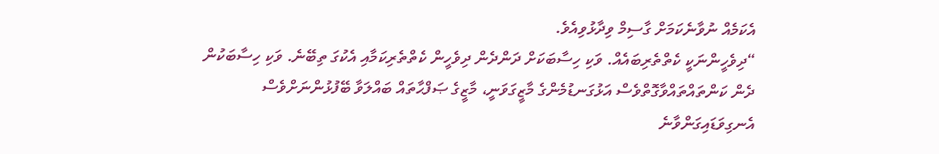އެކަމެއް ނުވާނެކަމަށް ގާސިމް ވިދާޅުވިއެވެ.
“ދިވެހީންނަކީ ކެތްތެރިބައެއް. ވަކި ހިސާބަކަށް ދަންދެން ދިވެހީން ކެތްތެރިކަމާއި އެކުގަ ތިބޭނެ. ވަކި ހިސާބަކުން ދެން ކަންތައްތައްވާގޮތްވެސް އަޅުގަނޑުމެންގެ މާޒީގަވަނީ، މާޒީގެ ޞަފްޙާތައް ބައްލަވާ ބޭފުޅުންނަށްވެސް އެނގިވަޑައިގަންވާނެ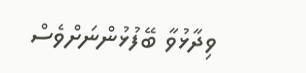ވިދާޅުވާ ބޭފުޅުންނަށްވެސް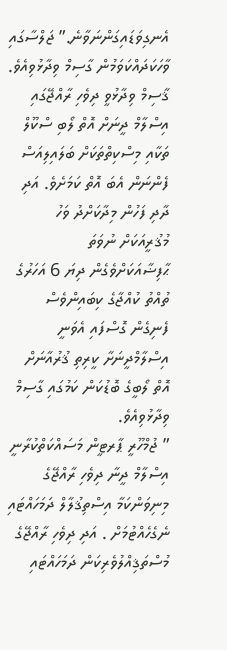އެނގިވަޑައިގަންނަވާނެ.” ޖަލްސާގައި ވާހަކަދައްކަވަމުން ގާސިމް ވިދާޅުވިއެވެ.
ޤާސިމް ވިދާޅުވީ ދިވެހި ރާއްޖޭގައި އިސްލާމް ދީނަށް އޮތް ލޯބި ސްކޫލް ތަކާއި މިސްކިތްތަކަށް ބަލައިލިއަސް ފެންނަން އެބަ އޮތް ކަމަށެވެ. އަދި ދާދި ފަހުން މިދާކަށްދު ވަހު މުޤުރީއަކަށް ނުވަތަ ޙާފިޟާއަކަށްވެގެން ދިޔަ 6 އަހަރުގެ ތުއްތު ކުއްޖާގެ ކިބައިންވެސް ފެނިގެން ގޮސްފައި އެވަނީ އިސްލާމްދީނަށާ ކީރިތި ޤުރުއާނަށް އޮތް ލޯބީގެ ބޮޑުކަން ކަމުގައި ގާސިމް ވިދާޅުވިއެވެ.
” ޖުމްހޫރީ ޕާރޓީން މަސައްކަތްކުރާނީ އިސްލާމް ދީނާ ދިވެހި ރާއްޖޭގެ މިނިވަންކަމާ އިސްތިޤުލާލް ދަމަހައްޓައި ނެގެހެއްޓުމަށް . އަދި ދިވެހި ރާއްޖޭގެ މުސްތަޤިއްލުވެރިކަން ދަމަހައްޓައި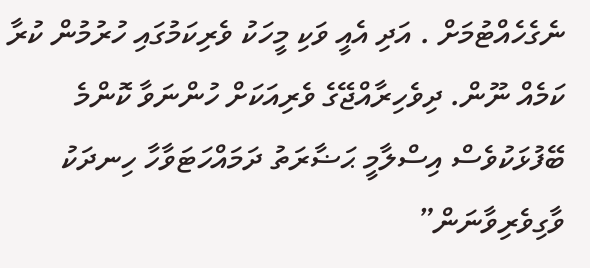ނެގެހެއްޓުމަށް . އަދި އެއީ ވަކި މީހަކު ވެރިކަމުގައި ހުރުމުން ކުރާ ކަމެއް ނޫން. ދިވެހިރާއްޖޭގެ ވެރިއަކަށް ހުންނަވާ ކޮންމެ ބޭފުޅަކުވެސް އިސްލާމީ ޙަޟާރަތު ދަމައްހަޓަވާހާ ހިނދަކު ވާގިވެރިވާނަން”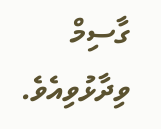ގާސިމް ވިދާޅުވިއެވެ.